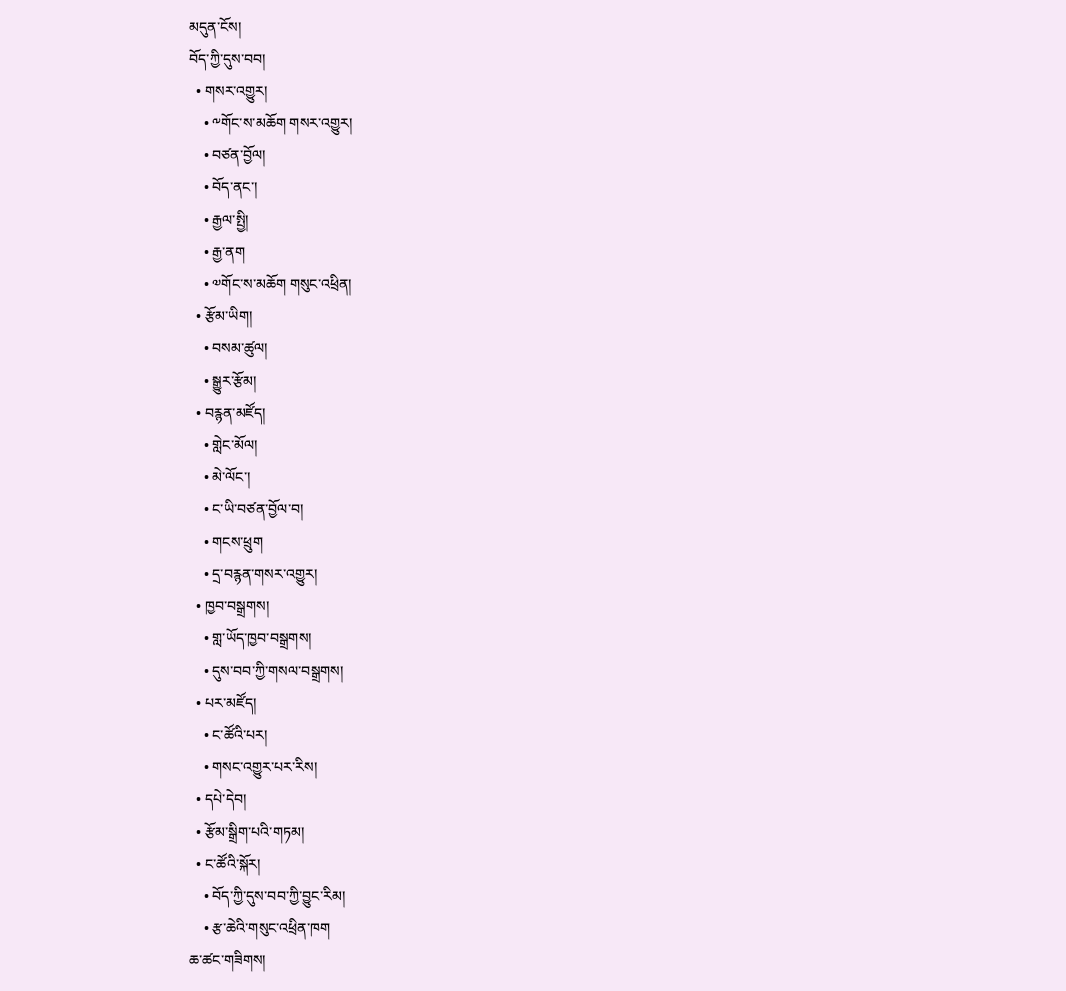མདུན་ངོས།
བོད་ཀྱི་དུས་བབ།
  • གསར་འགྱུར།
    • ༸གོང་ས་མཆོག གསར་འགྱུར།
    • བཙན་བྱོལ།
    • བོད་ནང་།
    • རྒྱལ་སྤྱི།
    • རྒྱ་ནག
    • ༧གོང་ས་མཆོག གསུང་འཕྲིན།
  • རྩོམ་ཡིག།
    • བསམ་ཚུལ།
    • སྒྱུར་རྩོམ།
  • བརྙན་མཛོད།
    • གླེང་མོལ།
    • མེ་ལོང་།
    • ང་ཡི་བཙན་བྱོལ་བ།
    • གངས་ཕྲུག
    • དྲ་བརྙན་གསར་འགྱུར།
  • ཁྱབ་བསྒྲགས།
    • གླ་ཡོད་ཁྱབ་བསྒྲགས།
    • དུས་བབ་ཀྱི་གསལ་བསྒྲགས།
  • པར་མཛོད།
    • ང་ཚོའི་པར།
    • གསང་འགྱུར་པར་རིས།
  • དཔེ་དེབ།
  • རྩོམ་སྒྲིག་པའི་གཏམ།
  • ང་ཚོའི་སྐོར།
    • བོད་ཀྱི་དུས་བབ་ཀྱི་བྱུང་རིམ།
    • རྩ་ཆེའི་གསུང་འཕྲིན་ཁག
ཆ་ཚང་གཟིགས།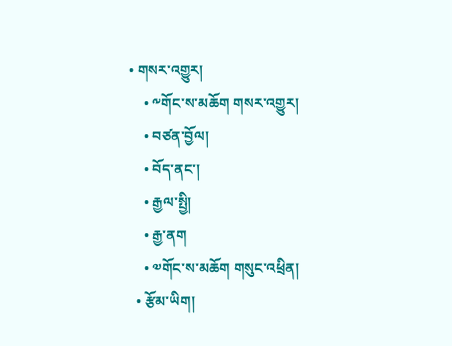• གསར་འགྱུར།
    • ༸གོང་ས་མཆོག གསར་འགྱུར།
    • བཙན་བྱོལ།
    • བོད་ནང་།
    • རྒྱལ་སྤྱི།
    • རྒྱ་ནག
    • ༧གོང་ས་མཆོག གསུང་འཕྲིན།
  • རྩོམ་ཡིག།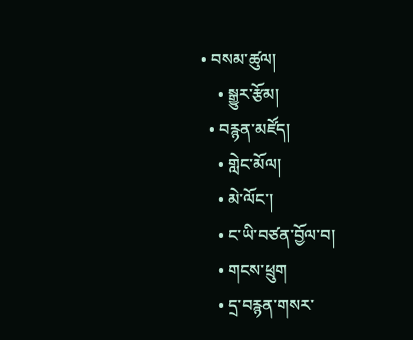• བསམ་ཚུལ།
    • སྒྱུར་རྩོམ།
  • བརྙན་མཛོད།
    • གླེང་མོལ།
    • མེ་ལོང་།
    • ང་ཡི་བཙན་བྱོལ་བ།
    • གངས་ཕྲུག
    • དྲ་བརྙན་གསར་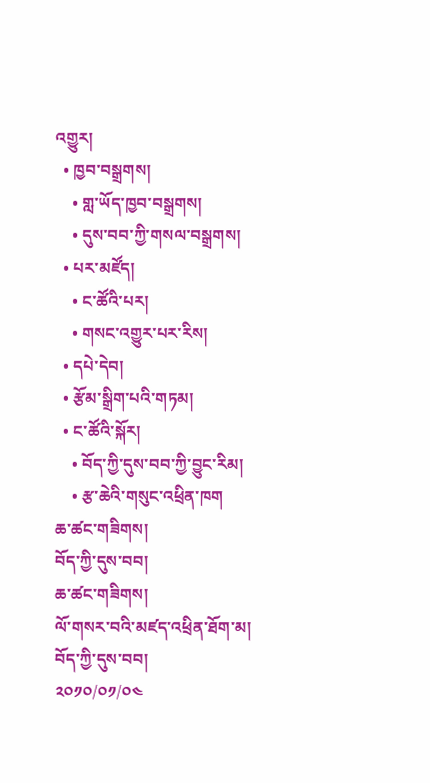འགྱུར།
  • ཁྱབ་བསྒྲགས།
    • གླ་ཡོད་ཁྱབ་བསྒྲགས།
    • དུས་བབ་ཀྱི་གསལ་བསྒྲགས།
  • པར་མཛོད།
    • ང་ཚོའི་པར།
    • གསང་འགྱུར་པར་རིས།
  • དཔེ་དེབ།
  • རྩོམ་སྒྲིག་པའི་གཏམ།
  • ང་ཚོའི་སྐོར།
    • བོད་ཀྱི་དུས་བབ་ཀྱི་བྱུང་རིམ།
    • རྩ་ཆེའི་གསུང་འཕྲིན་ཁག
ཆ་ཚང་གཟིགས།
བོད་ཀྱི་དུས་བབ།
ཆ་ཚང་གཟིགས།
ལོ་གསར་བའི་མཛད་འཕྲིན་ཐོག་མ།
བོད་ཀྱི་དུས་བབ།
༢༠༡༠/༠༡/༠༤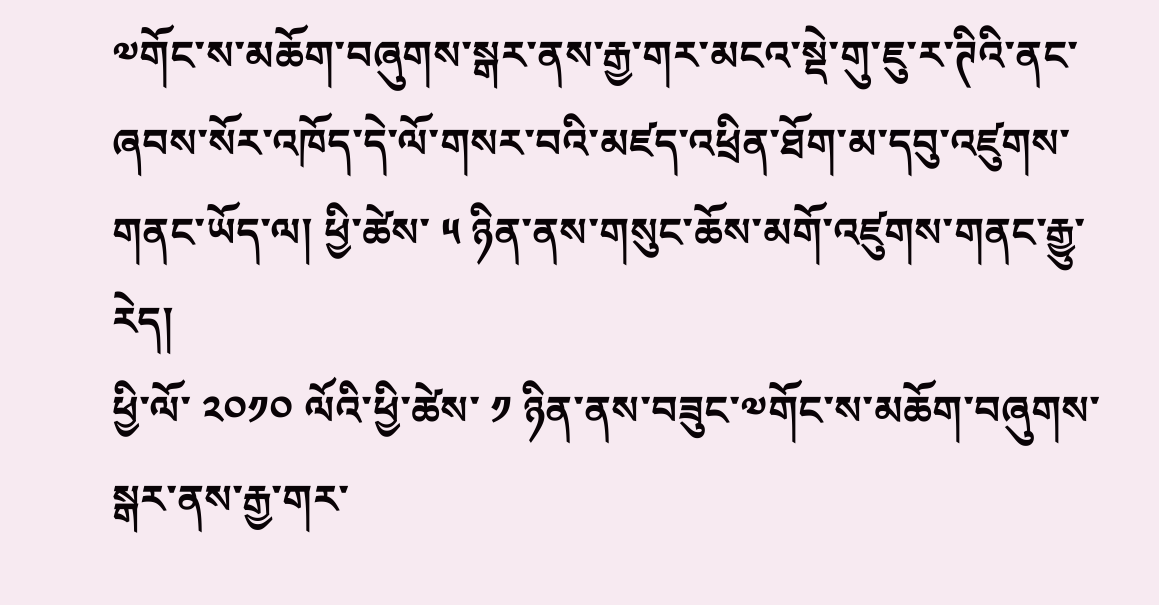༧གོང་ས་མཆོག་བཞུགས་སྒར་ནས་རྒྱ་གར་མངའ་སྡེ་གུ་ཇུ་ར་ཊིའི་ནང་ཞབས་སོར་འཁོད་དེ་ལོ་གསར་བའི་མཛད་འཕྲིན་ཐོག་མ་དབུ་འཛུགས་གནང་ཡོད་ལ། ཕྱི་ཚེས་ ༥ ཉིན་ནས་གསུང་ཆོས་མགོ་འཛུགས་གནང་རྒྱུ་རེད།
ཕྱི་ལོ་ ༢༠༡༠ ལོའི་ཕྱི་ཚེས་ ༡ ཉིན་ནས་བཟུང་༧གོང་ས་མཆོག་བཞུགས་སྒར་ནས་རྒྱ་གར་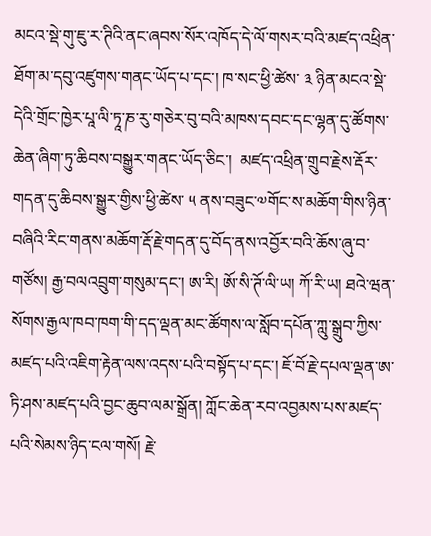མངའ་སྡེ་གུ་ཇུ་ར་ཊིའི་ནང་ཞབས་སོར་འཁོད་དེ་ལོ་གསར་བའི་མཛད་འཕྲིན་ཐོག་མ་དབུ་འཛུགས་གནང་ཡོད་པ་དང་། ཁ་སང་ཕྱི་ཚེས་ ༣ ཉིན་མངའ་སྡེ་དེའི་གྲོང་ཁྱེར་པཱ་ལི་ཏཱ་ཎ་རུ་གཅེར་བུ་བའི་མཁས་དབང་དང་ལྷན་དུ་ཚོགས་ཆེན་ཞིག་ཏུ་ཆིབས་བསྒྱུར་གནང་ཡོད་ཅིང་།  མཛད་འཕྲིན་གྲུབ་རྗེས་རྡོར་གདན་དུ་ཆིབས་སྒྱུར་གྱིས་ཕྱི་ཚེས་ ༥ ནས་བཟུང་༧གོང་ས་མཆོག་གིས་ཉིན་བཞིའི་རིང་གནས་མཆོག་རྡོ་རྗེ་གདན་དུ་བོད་ནས་འབྱོར་བའི་ཆོས་ཞུ་བ་གཙོས། རྒྱ་བལའབྲུག་གསུམ་དང་། ཨ་རི། ཨོ་སི་ཊོ་ལི་ཡ། ཀོ་རི་ཡ། ཐའེ་ཝན་སོགས་རྒྱལ་ཁབ་ཁག་གི་དད་ལྡན་མང་ཚོགས་ལ་སློབ་དཔོན་ཀླུ་སྒྲུབ་ཀྱིས་མཛད་པའི་འཇིག་རྟེན་ལས་འདས་པའི་བསྟོད་པ་དང་། ཇོ་བོ་རྗེ་དཔལ་ལྡན་ཨ་ཏི་ཤས་མཛད་པའི་བྱང་ཆུབ་ལམ་སྒྲོན། ཀློང་ཆེན་རབ་འབྱམས་པས་མཛད་པའི་སེམས་ཉིད་ངལ་གསོ། རྗེ་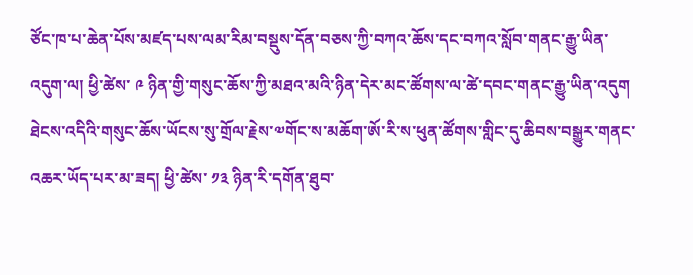ཙོང་ཁ་པ་ཆེན་པོས་མཛད་པས་ལམ་རིམ་བསྡུས་དོན་བཅས་ཀྱི་བཀའ་ཆོས་དང་བཀའ་སློབ་གནང་རྒྱུ་ཡིན་འདུག་ལ། ཕྱི་ཚེས་ ༩ ཉིན་གྱི་གསུང་ཆོས་ཀྱི་མཐའ་མའི་ཉིན་དེར་མང་ཚོགས་ལ་ཚེ་དབང་གནང་རྒྱུ་ཡིན་འདུག
ཐེངས་འདིའི་གསུང་ཆོས་ཡོངས་སུ་གྲོལ་རྗེས་༧གོང་ས་མཆོག་ཨོ་རི་ས་ཕུན་ཚོགས་གླིང་དུ་ཆིབས་བསྒྱུར་གནང་འཆར་ཡོད་པར་མ་ཟད། ཕྱི་ཚེས་ ༡༣ ཉིན་རི་དགོན་ཐུབ་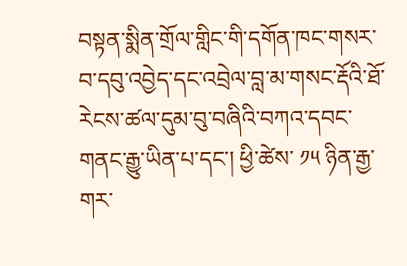བསྟན་སྨིན་གྲོལ་གླིང་གི་དགོན་ཁང་གསར་བ་དབུ་འབྱེད་དང་འབྲེལ་བླ་མ་གསང་རྡོའི་ཐོ་རེངས་ཚལ་དུམ་བུ་བཞིའི་བཀའ་དབང་གནང་རྒྱུ་ཡིན་པ་དང་། ཕྱི་ཚེས་ ༡༥ ཉིན་རྒྱ་གར་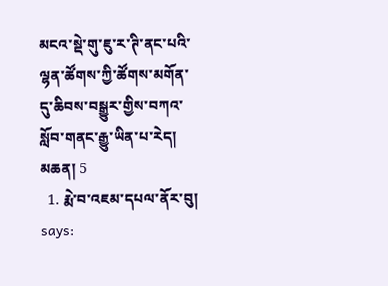མངའ་སྡེ་གུ་ཇུ་ར་ཊི་ནང་པའི་ལྷན་ཚོགས་ཀྱི་ཚོགས་མགོན་དུ་ཆིབས་བསྒྱུར་གྱིས་བཀའ་སློབ་གནང་རྒྱུ་ཡིན་པ་རེད།
མཆན། 5
  1. རྨེ་བ་འཇམ་དཔལ་ནོར་བུ། says: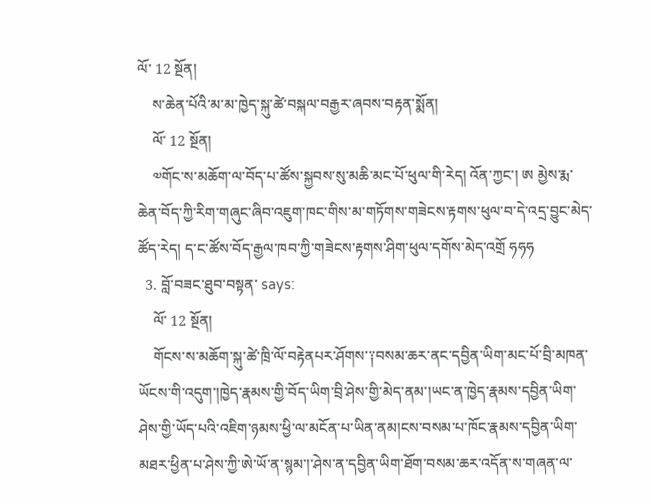ལོ་ 12 སྔོན།
    ས་ཆེན་པོའི་མ་མ་ཁྱེད་སྐུ་ཚེ་བསྐལ་བརྒྱར་ཞབས་བརྟན་སྨོན།
    ལོ་ 12 སྔོན།
    ༧གོང་ས་མཆོག་ལ་བོད་པ་ཚོས་སྐྱབས་སུ་མཆི་མང་པོ་ཕུལ་གི་རེད། འོན་ཀྱང་། ཨ མྱེས་རྨ་ཆེན་བོད་ཀྱི་རིག་གཞུང་ཞིབ་འཇུག་ཁང་གིས་མ་གཏོགས་གཟེངས་རྟགས་ཕུལ་བ་དེ་འདྲ་བྱུང་མེད་ཚོད་རེད། ད་ང་ཚོས་བོད་རྒྱལ་ཁབ་ཀྱི་གཟེངས་རྟགས་ཤིག་ཕུལ་དགོས་མེད་འགྲོ ཧཧཧ
  3. བློ་བཟང་ཐུབ་བསྟན་ says:
    ལོ་ 12 སྔོན།
    གོངས་ས་མཆོག་སྐུ་ཚེ་ཁྲི་ལོ་བརྟེནཔར་ཤོགས་༑བསམ་ཆར་ནང་དབྱིན་ཡིག་མང་པོ་བྲི་མཁན་ཡོངས་གི་འདུག་།ཁྱེད་རྣམས་གྱི་བོད་ཡིག་བྲི་ཤེས་གྱི་མེད་ནམ་།ཡང་ན་ཁྱེད་རྣམས་དབྱིན་ཡིག་ཤེས་གྱི་ཡོད་པའི་འཇིག་ཉམས་ཕྱི་ལ་མངོན་པ་ཡིན་ནམ།ངས་བསམ་པ་ཁོང་རྣམས་དབྱིན་ཡིག་མཐར་ཕྱིན་པ་ཤེས་ཀྱི་ཨེ་ཡོ་ན་སྙམ་།་ཤེས་ན་དབྱིན་ཡིག་ཐོག་བསམ་ཆར་འདོན་ས་གཞན་ལ་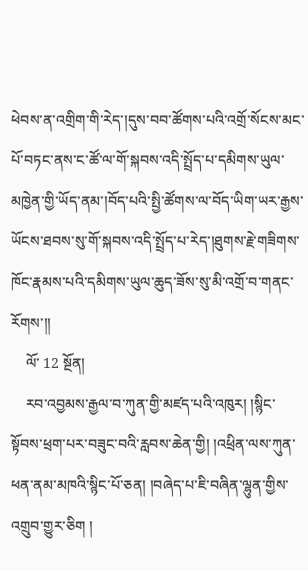ཕེབས་ན་འགྲིག་གི་རེད་།དུས་བབ་ཚོགས་པའི་འགྲོ་སོངས་མང་པོ་བཏང་ནས་ང་ཚོ་ལ་གོ་སྐབས་འདི་སྤྲོད་པ་དམིགས་ཡུལ་མཁྱེན་གྱི་ཡོད་ནམ་།བོད་པའི་སྤྱི་ཚོགས་ལ་བོད་ཡིག་ཡར་རྒྱས་ཡོངས་ཐབས་སུ་གོ་སྐབས་འདི་སྤྲོད་པ་རེད་།ཐུགས་རྗེ་གཟིགས་ཁོང་རྣམས་པའི་དམིགས་ཡུལ་ཆུད་ཟོས་སུ་མི་འགྲོ་བ་གནང་རོགས་།།
    ལོ་ 12 སྔོན།
    རབ་འབྱམས་རྒྱལ་བ་ཀུན་གྱི་མཛད་པའི་འཁུར། །སྙིང་སྟོབས་ཕྲག་པར་བཟུང་བའི་རླབས་ཆེན་གྱི། །འཕྲིན་ལས་ཀུན་ཕན་ནམ་མཁའི་སྙིང་པོ་ཅན། །བཞེད་པ་ཇི་བཞིན་ལྷུན་གྱིས་འགྲུབ་གྱུར་ཅིག །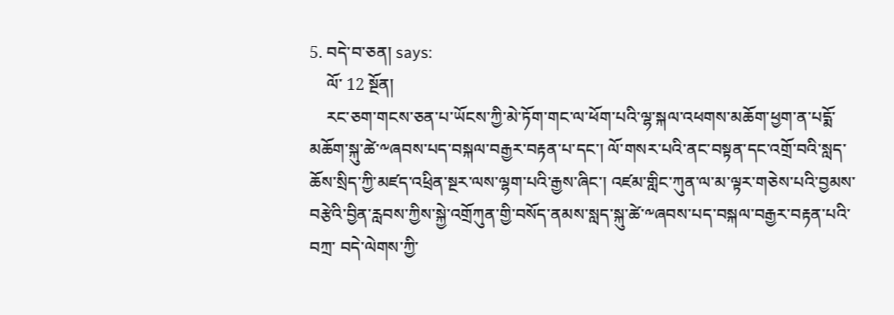5. བདེ་བ་ཅན། says:
    ལོ་ 12 སྔོན།
    རང་ཅག་གངས་ཅན་པ་ཡོངས་ཀྱི་མེ་ཏོག་གང་ལ་ཕོག་པའི་ལྷ་སྐལ་འཕགས་མཆོག་ཕྱག་ན་པདྨོ་མཆོག་སྐུ་ཚེ་༸ཞབས་པད་བསྐལ་བརྒྱར་བརྟན་པ་དང་། ལོ་གསར་པའི་ནང་བསྟན་དང་འགྲོ་བའི་སླད་ཆོས་སྲིད་ཀྱི་མཛད་འཕྲིན་སྔར་ལས་ལྷག་པའི་རྒྱས་ཞིང་། འཛམ་གླིང་ཀུན་ལ་མ་ལྟར་གཅེས་པའི་བྱམས་བརྩེའི་བྱིན་རླབས་ཀྱིས་སྐྱེ་འགྲོཀུན་གྱི་བསོད་ནམས་སླད་སྐུ་ཚེ་༸ཞབས་པད་བསྐལ་བརྒྱར་བརྟན་པའི་བཀྲ་ བདེ་ལེགས་ཀྱི་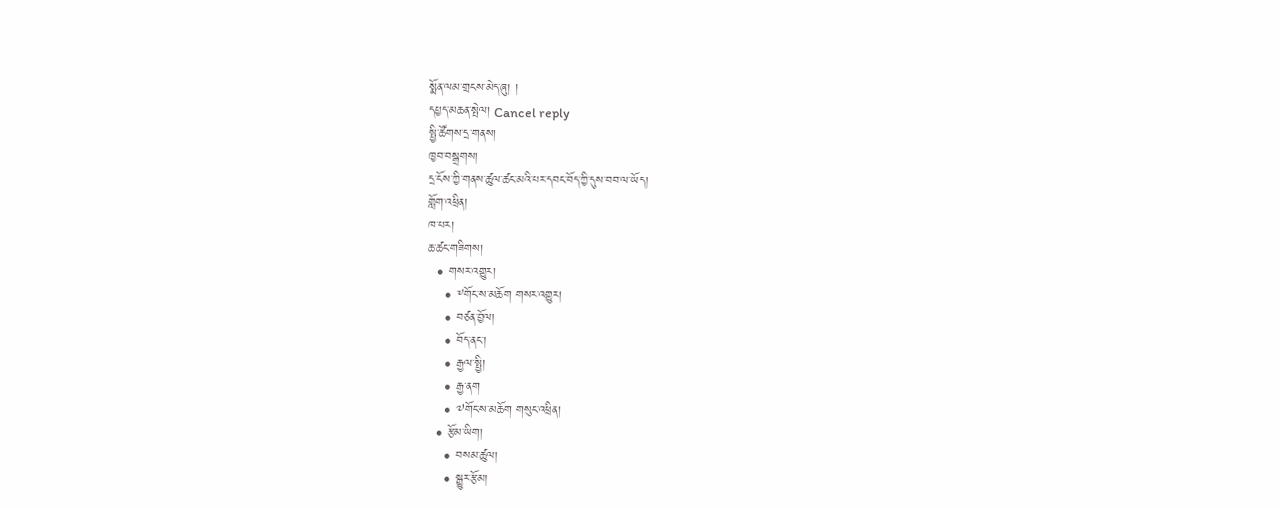སྨོན་ལམ་གྲངས་མེད་ཞུ། །
དཔྱད་མཆན་སྤེལ། Cancel reply
སྤྱི་ཚོགས་དྲ་གནས།
ཁྱབ་བསྒྲགས།
དྲ་ངོས་ཀྱི་གནས་ཚུལ་ཚང་མའི་པར་དབང་བོད་ཀྱི་དུས་བབ་ལ་ཡོད།
གློག་འཕྲིན།
ཁ་པར།
ཆ་ཚང་གཟིགས།
  • གསར་འགྱུར།
    • ༸གོང་ས་མཆོག གསར་འགྱུར།
    • བཙན་བྱོལ།
    • བོད་ནང་།
    • རྒྱལ་སྤྱི།
    • རྒྱ་ནག
    • ༧གོང་ས་མཆོག གསུང་འཕྲིན།
  • རྩོམ་ཡིག།
    • བསམ་ཚུལ།
    • སྒྱུར་རྩོམ།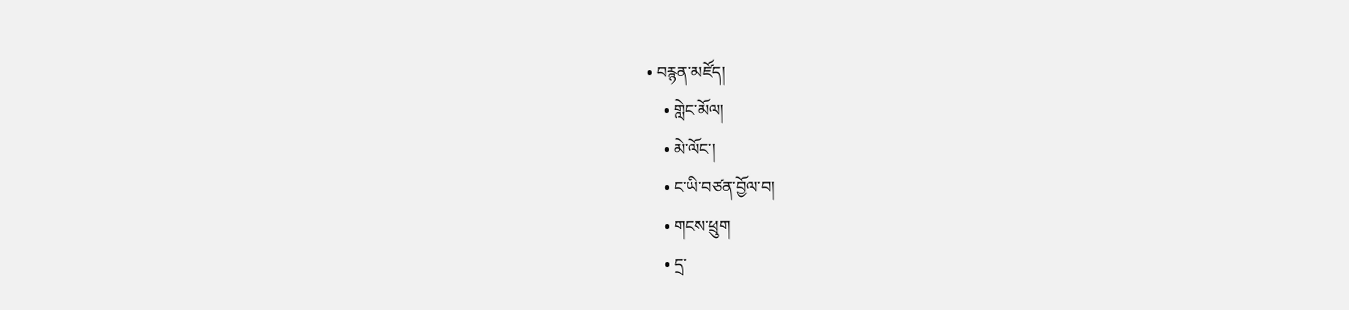• བརྙན་མཛོད།
    • གླེང་མོལ།
    • མེ་ལོང་།
    • ང་ཡི་བཙན་བྱོལ་བ།
    • གངས་ཕྲུག
    • དྲ་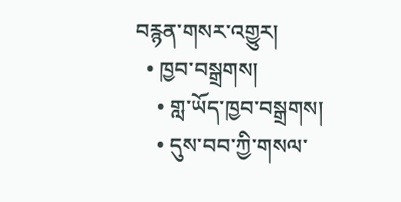བརྙན་གསར་འགྱུར།
  • ཁྱབ་བསྒྲགས།
    • གླ་ཡོད་ཁྱབ་བསྒྲགས།
    • དུས་བབ་ཀྱི་གསལ་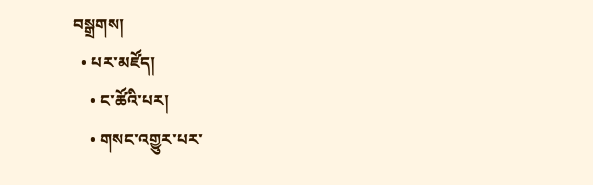བསྒྲགས།
  • པར་མཛོད།
    • ང་ཚོའི་པར།
    • གསང་འགྱུར་པར་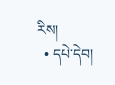རིས།
  • དཔེ་དེབ།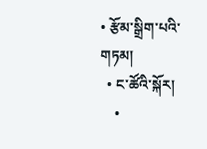• རྩོམ་སྒྲིག་པའི་གཏམ།
  • ང་ཚོའི་སྐོར།
    •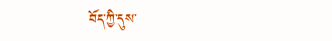བོད་ཀྱི་དུས་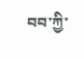བབ་ཀྱི་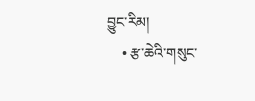བྱུང་རིམ།
    • རྩ་ཆེའི་གསུང་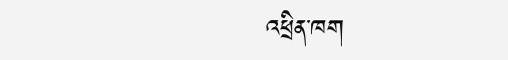འཕྲིན་ཁག